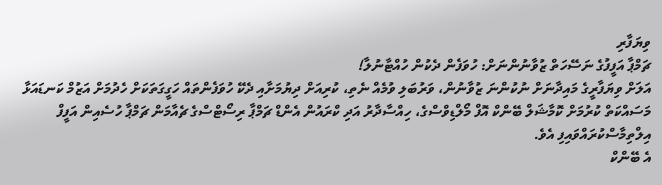ވިޔަފާރި
ޗަމްޕާ އަފީފުގެ ނަސޭހަތް ޒުވާނުންނަށް: ހުވަފެން ދެކުން ހުއްޓާނުލާ!
އަލަށް ވިޔަފާރީގެ މައިދާނަށް ނުކުންނަ ޒުވާނުން، ވަރުބަލި ވުމެއް ނެތި، ކުރިއަށް ދިޔުމަށާއި ދެކޭ ހުވަފެންތައް ހަގީގަތަކަށް ހެދުމަށް އަޒުމް ކަނޑައަޅާ މަސައްކަތް ކުރުމަށް ކޮމާޝަލް ބޭންކް އޮފް މޯލްޑިވްސްގެ، ހިއްސާދާރު އަދި ކްރައުން އެންޑް ޗަމްޕާ ރިސޯޓްސްގެ ޗެއާމަން ޗަމްޕާ ހުސެއިން އަފީފް އިލްތިމާސްކުރައްވައިފި އެވެ.
އެ ބޭންކް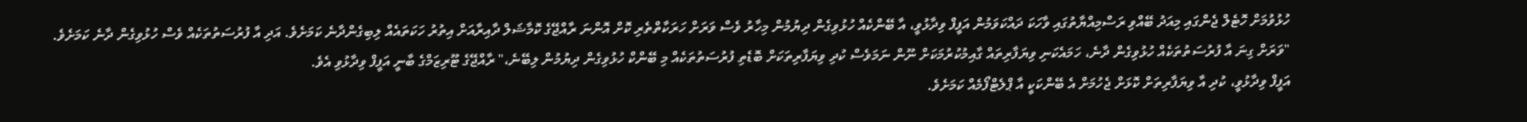ހުޅުވުމަށް ހޮޓެލް ޖެންގައި މިއަދު ބޭއްވި ރަސްމިއްޔާތުގައި ވާހަކަ ދައްކަވަމުން އަފީފް ވިދާޅުވީ، އާ ބޭންކެއް ހުޅުވިގެން ދިޔުމުން މިހާރު ވެސް ވަރަށް ހަރަކާތްތެރި ކޮށް އޮންނަ ރާއްޖޭގެ ކޮމާޝަލް ދާއިރާއަށް އިތުރު ހަކަތައެއް ލިބިގެންދާނެ ކަމަށެވެ. އަދި އާ ފުރުސަތުތަކެއް ވެސް ހުޅުވިގެން ދާނެ ކަމަށެވެ.
"ވަރަށް ގިނަ އާ ފުރުސަތުތަކެއް ހުޅުވިގެން ދާނެ، ހަމައެކަނި ވިޔަފާރިތައް ގާއިމުކުރުމަކަށް ނޫން ނަމަވެސް ކުދި ވިޔަފާރިތަކަށް ބޮޑެތި ފުރުސަތުތަކެއް މި ބޭންކް ހުޅުވިގެން ދިޔުމުން ލިބޭނެ،" ރާއްޖޭގެ ޓޫރިޒަމްގެ ބާނީ އަފީފް ވިދާޅުވި އެވެ.
އަފީފް ވިދާޅުވީ، ކުދި އާ ވިޔަފާރިތަށް ކޮޅަށް ޖެހުމަށް އެ ބޭންކަކީ އާ ޕްލެޓްފޯމެއް ކަމަށެވެ.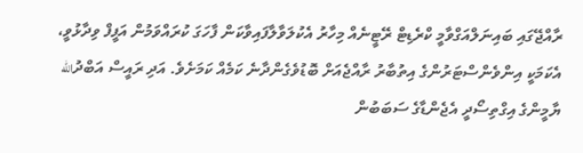ރާއްޖޭގައި ބައިނަލްއަގްވާމީ ކްރެޑިޓް ރޭޓީނެއް މިހާރު އެކުލަވާލާފައިވާކަން ފާހަގަ ކުރައްވަމުން އަފީފް ވިދާޅުވީ، އެކަމަކީ އިންވެންސްޓަރުންގެ އިތުބާރު ރާއްޖެއަށް ބޮޑުވެގެންދާނެ ކަމެއް ކަމަށެވެ. އަދި ރައީސް އަބްދުالله ޔާމީންގެ އިގްތިސޯދީ އެޖެންޑާގެ ސަބަބުން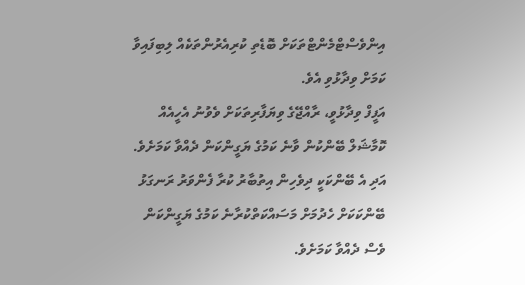އިންވެސްޓްމެންޓްތަކަށް ބޮޑެތި ކުރިއެރުންތަކެއް ލިބިފައިވާ ކަމަށް ވިދާޅުވި އެވެ.
އަފީފް ވިދާޅުވީ، ރާއްޖޭގެ ވިޔަފާރިތަކަށް ވެވުނު އެހީއެއް ކޮމާޝަލް ބޭންކުން ވާނެ ކަމުގެ ޔަގީންކަން ދެއްވާ ކަމަށެވެ. އަދި އެ ބޭންކަކީ ދިވެހިން އިތުބާރު ކުރާ ފެންވަރު ރަނގަޅު ބޭންކަކަށް ހެދުމަށް މަސައްކަތްކުރާނެ ކަމުގެ ޔަގީންކަން ވެސް ދެއްވާ ކަމަށެވެ.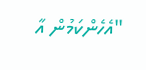"އެހެންކަމުން އާ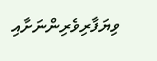ވިޔަފާރިވެރިންނަށާއި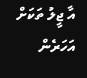އާ ޖީލު ތަކަށް އަހަރެން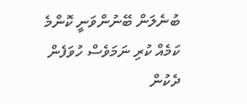ބުނެލަން ބޭނުންވަނީ ކޮންމެ ކަމެއް ކުރި ނަމަވެސް ހުވަފެން ދެކުން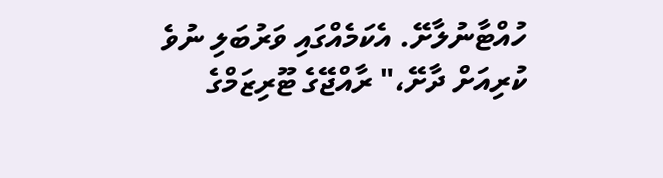ހުއްޓާނުލާށޭ. އެކަމެއްގައި ވަރުބަލި ނުވެ ކުރިއަށް ދާށޭ،" ރާއްޖޭގެ ޓޫރިޒަމްގެ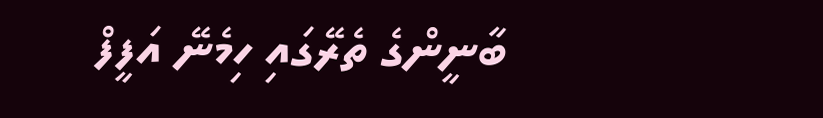ބާނީންގެ ތެރޭގައި ހިމެނޭ އަފީފް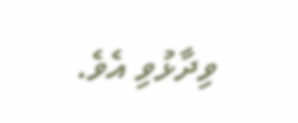ވިދާޅުވި އެވެ.